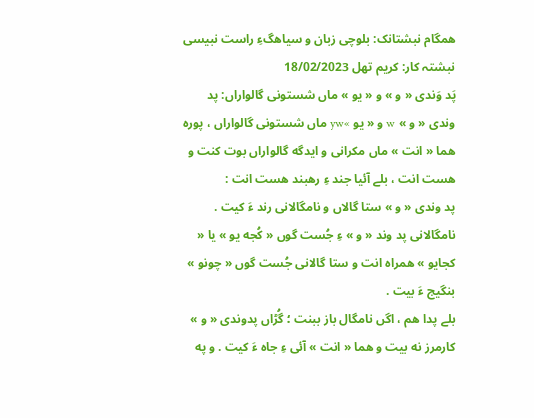ھمگام نبشتانک: بلوچی زبان و سیاھگءِ راست نبیسی
نبشتہ کار: کریم تھل 18/02/2023
پَد وَندی « و » و « یو » ماں شستونی گالواراں: پد وندی « و » w و « یو »yw ماں شستونی گالواراں ، پوره هما « انت » ماں مکرانی و ایدگه گالواراں بوت کنت و هست انت ، بلے آئیا جند ءِ رهبند هست انت :
پد وندی « و » ستا گالاں و نامگالانی رند ءَ کیت . نامگالانی پد وند « و » ءِ جُست گوں « کُجه یو » یا « کجایو » همراه انت و ستا گالانی جُست گوں « چونو » بنگیج ءَ بیت .
بلے پدا هم ، اگں نامگال باز ببنت ؛ گُڑاں پدوندی « و » کارمرز نه بیت و هما « انت » آئی ءِ جاه ءَ کیت . و په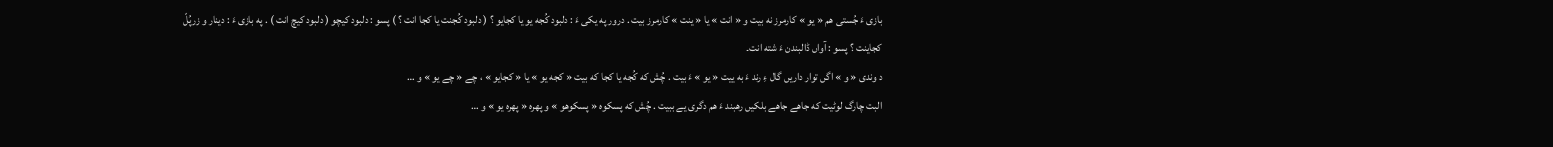بازی ءَ جُستی هم « یو » کارمرز نه بیت و « انت » یا « ینت » کارمرز بیت . درور په یکی ءَ : دلبود کُجه یو یا کجایو ؟ ( دلبود کُجنت یا کجا انت ؟ ) پسو : دلبود کیچو ( دلبود کیچ انت ) . په بازی ءَ : دینار و زرپُلّ کجاینت ؟ پسو : آواں ڈالبندن ءَ شته انت۔
د وندی « و » اگں توار داریں گال ءِ رند ءَ به ییت « یو » ءَ بیت . چُش که کُجه یا کجا که بیت « کجه یو » یا « کجایو » ، چے « چے یو » و …
البت چارگ لوٹیت که جاهے جاهے بلکیں رهبند ءَ هم دگری یے ببیت . چُش که پسکوه « پسکوهو » و پهره « پهره یو » و …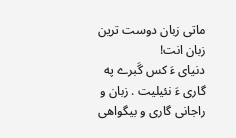ماتی زبان دوست ترین زبان انت!
دنیای ءَ کس گَبرے په گاری ءَ نئیلیت . زبان و راجانی گاری و بیگواهی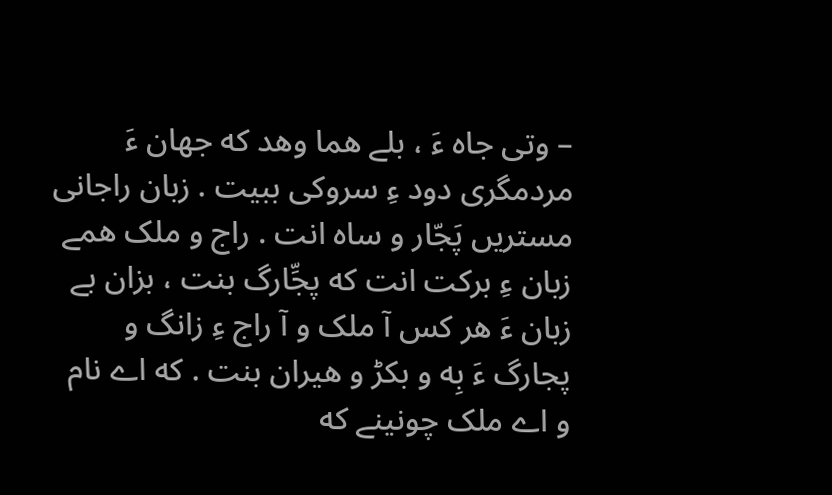– وتی جاه ءَ ، بلے هما وهد که جهان ءَ مردمگری دود ءِ سروکی ببیت . زبان راجانی مستریں پَجّار و ساه انت . راج و ملک همے زبان ءِ برکت انت که پجِّارگ بنت ، بزان بے زبان ءَ هر کس آ ملک و آ راج ءِ زانگ و پجارگ ءَ بِه و بکڑ و هیران بنت . که اے نام و اے ملک چونینے که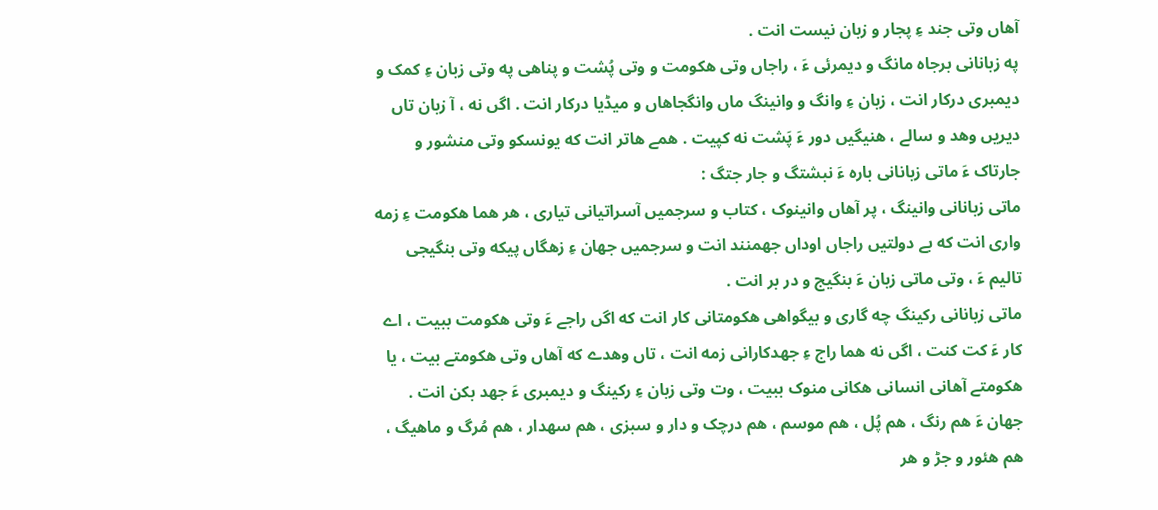آهاں وتی جند ءِ پجار و زبان نیست انت .
په زبانانی برجاه مانگ و دیمرئی ءَ ، راجاں وتی هکومت و وتی پُشت و پناهی په وتی زبان ءِ کمک و دیمبری درکار انت ، زبان ءِ وانگ و وانینگ ماں وانگجاهاں و میڈیا درکار انت . اگں نه ، آ زبان تاں دیریں وهد و سالے ، هنیگیں دور ءَ پَشت نه کپیت . همے هاتر انت که یونسکو وتی منشور و جارتاک ءَ ماتی زبانانی باره ءَ نبشتگ و جار جتگ :
ماتی زبانانی وانینگ ، پر آهاں وانینوک ، کتاب و سرجمیں آسراتیانی تیاری ، هر هما هکومت ءِ زمه واری انت که بے دولتیں راجاں اوداں جهمنند انت و سرجمیں جهان ءِ زهگاں پیکه وتی بنگیجی تالیم ءَ ، وتی ماتی زبان ءَ بنگیج و در بر انت .
ماتی زبانانی رکینگ چه گاری و بیگواهی هکومتانی کار انت که اگں راجے ءَ وتی هکومت ببیت ، اے کار ءَ کت کنت ، اگں نه هما راج ءِ جهدکارانی زمه انت ، تاں وهدے که آهاں وتی هکومتے بیت ، یا هکومتے آهانی انسانی هکانی منوک ببیت ، وت وتی زبان ءِ رکینگ و دیمبری ءَ جهد بکن انت .
جهان ءَ هم رنگ ، هم پُل ، هم موسم ، هم درچک و دار و سبزی ، هم سهدار ، هم مُرگ و ماهیگ ، هم هئور و جڑ و هر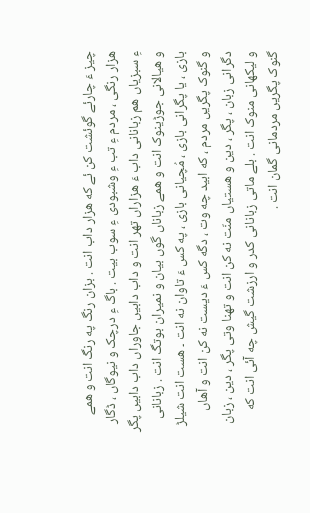چیز ءَ چارئے گوئشت کن ئے که هزار داب انت . بزان رنگ په رنگ انت و همے هزار رنگی ، مردم ءِ تب ءِ وشبودی ءِ سوب بیت . باگ ءِ درچک و نیوگاں ، ڈگار ءِ سبزیاں هم زبانانی داب ءَ هزاراں تهر انت و داب دابیں جاوراں داب دابیں پگر و هیالانی جوڑینوک انت و همے زباناں گوں بیان و نمیران بوتگ انت . زبانانی بازی ، یا پگرانی بازی ، مُچیانی بازی ، په کس ءَ تاوان نه انت ۔ هست انت شیلڑ و گنوک پگریں مردم ، که ابید چه وت ، دگه کس ءَ دیست نه کن انت و آهاں دگرانی زبان ، پگر ، دین و هستیاں منّت نه کن انت و تهنا وتی پگر ، دین ، زبان و لیکهانی منوک انت . بلے ماتی زبانانی کدر و ارزشت گیش چه آئی انت که گنوک پگریں مردمانی گمان انت .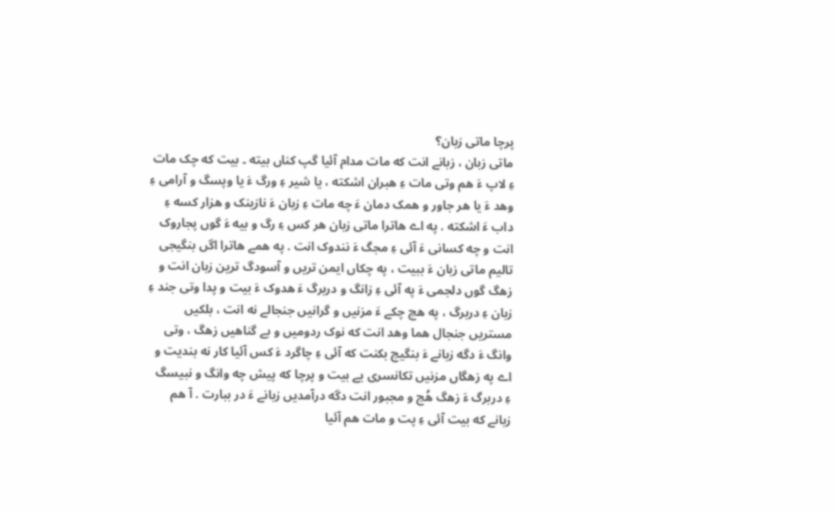پرچا ماتی زبان؟
ماتی زبان ، زبانے انت که مات مدام آئیا گپ کناں بیته ۔ بیت که چک مات ءِ لاپ ءَ هم وتی مات ءِ هبران اشکته ، یا شیر ءِ ورگ ءَ یا وپسگ و آرامی ءِ وهد ءَ یا هر جاور و همک دمان ءَ چه مات ءِ زبان ءَ نازینک و هزار کسه ءِ داب ءَ اشکته . په اے هاترا ماتی زبان هر کس ءِ رگ و بیه ءَ گوں پجاروک انت و چه کسانی ءَ آئی ءِ مجگ ءَ نندوک انت . په همے هاترا اگں بنگیجی تالیم ماتی زبان ءَ ببیت ، په چکاں ایمن تریں و آسودگ ترین زبان انت و زهگ گوں دلجمی ءَ په آئی ءِ زانگ و دربرگ ءَ هدوک ءَ بیت و پدا وتی جند ءِ زبان ءِ دربرگ ، په هچ چکے ءَ مزنیں و گرانیں جنجالے نه انت ، بلکیں مستریں جنجال هما وهد انت که نوک ردومیں و بے گناهیں زهگ ، وتی وانگ ءَ دگه زبانے ءَ بنگیج بکنت که آئی ءِ چاگرد ءَ کس آئیا کار نه بندیت و اے په زهگاں مزنیں تکانسری یے بیت و پرچا که پیش چه وانگ و نبیسگ ءِ دربرگ ءَ زهگ هُج و مجبور انت دگه درآمدیں زبانے ءَ در ببارت . آ هم زبانے که بیت آئی ءِ پت و مات هم آئیا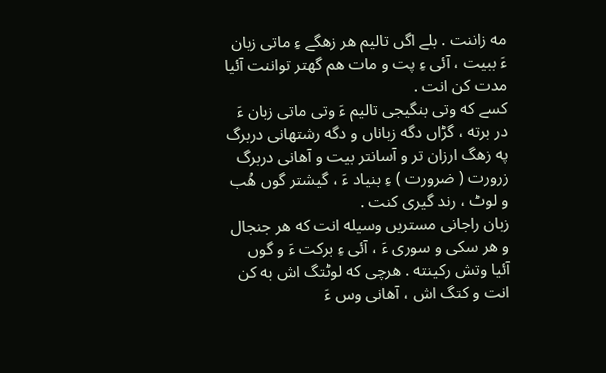مه زاننت . بلے اگں تالیم هر زهگے ءِ ماتی زبان ءَ ببیت ، آئی ءِ پت و مات هم گهتر تواننت آئیا مدت کن انت .
کسے که وتی بنگیجی تالیم ءَ وتی ماتی زبان ءَ در برته ، گڑاں دگه زباناں و دگه رشتهانی دربرگ په زهگ ارزان تر و آسانتر بیت و آهانی دربرگ زرورت ( ضرورت ) ءِ بنیاد ءَ ، گیشتر گوں هُب و لوٹ ، رند گیری کنت .
زبان راجانی مستریں وسیله انت که هر جنجال و هر سکی و سوری ءَ ، آئی ءِ برکت ءَ و گوں آئیا وتش رکینته . هرچی که لوٹتگ اش به کن انت و کتگ اش ، آهانی وس ءَ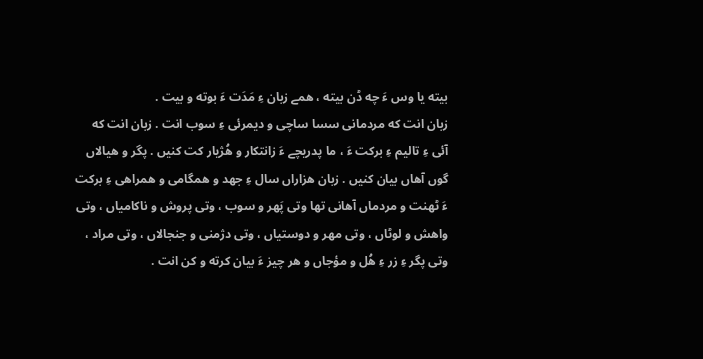بیته یا وس ءَ چه ڈن بیته ، همے زبان ءِ مَدَت ءَ بوته و بیت .
زبان انت که مردمانی سسا ساچی و دیمرئی ءِ سوب انت . زبان انت که آئی ءِ تالیم ءِ برکت ءَ ، ما پدریچے ءَ زانتکار و هُژیار کت کنیں . پگر و هیالاں گوں آهاں بیان کنیں . زبان هزاراں سال ءِ جهد و همگامی و همراهی ءِ برکت ءَ ٹهنت و مردماں آهانی تها وتی پَهر و سوب ، وتی پروش و ناکامیاں ، وتی واهش و لوٹاں ، وتی مهر و دوستیاں ، وتی دژمنی و جنجالاں ، وتی مراد ، وتی پگر ءِ زر ءِ هُل و مؤجاں و هر چیز ءَ بیان کرته و کن انت .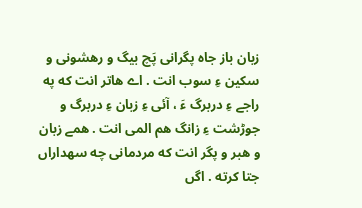زبان باز جاه پگرانی پَچ بیگ و رهشونی و سکین ءِ سوب انت . اے هاتر انت که په راجے ءِ دربرگ ءَ ، آئی ءِ زبان ءِ دربرگ و جوڑشت ءِ زانگ هم المی انت . همے زبان و هبر و پگر انت که مردمانی چه سهداراں جتا کرته . اگں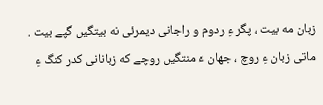زبان مه بیت ، پگر ءِ ردوم و راجانی دیمرئی نه بیتگیں گپے بیت .
ماتی زبان ءِ روچ ، جهان ءَ منتگیں روچے که زبانانی کدر کنگ ءِ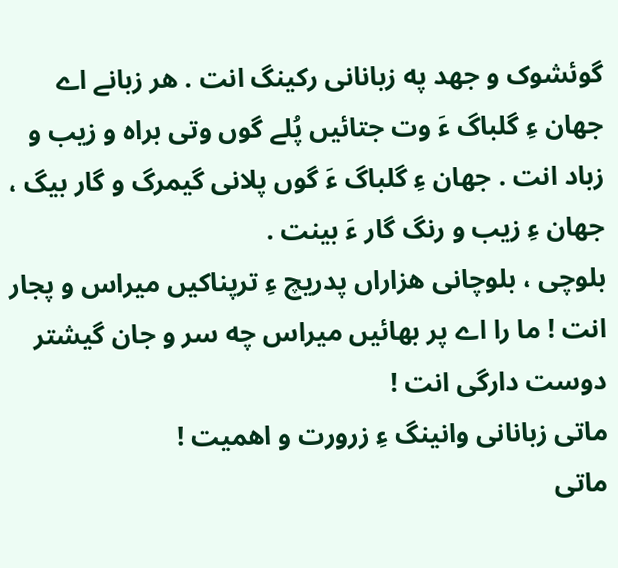گوئشوک و جهد په زبانانی رکینگ انت . هر زبانے اے جهان ءِ گلباگ ءَ وت جتائیں پُلے گوں وتی براه و زیب و زباد انت . جهان ءِ گلباگ ءَ گوں پلانی گیمرگ و گار بیگ ، جهان ءِ زیب و رنگ گار ءَ بینت .
بلوچی ، بلوچانی هزاراں پدریچ ءِ ترپناکیں میراس و پجار انت ! ما را اے پر بهائیں میراس چه سر و جان گیشتر دوست دارگی انت !
ماتی زبانانی وانینگ ءِ زرورت و اهمیت !
ماتی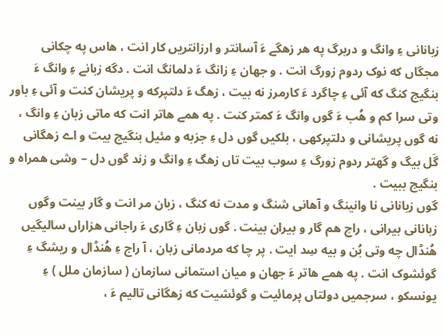زبانانی ءِ وانگ و دربرگ په هر زهگے ءَ آسانتر و ارزانتریں کار انت ، هاس په چکانی مجگاں که نوک ردوم زورگ انت . و جهان ءِ زانگ ءَ دلمانگ انت . دگه زبانے ءِ وانگ ءَ بنگیج کنگ که آئی ءِ چاگرد ءَ کارمرز نه بیت ، زهگ ءَ دلتپرکه و پریشان کنت و آئی ءِ باور وتی سرا کم و هُب ءَ گوں وانگ ءَ کمتر کنت . په همے هاتر انت که ماتی زبان ءِ وانگ ، نه گوں پریشانی و دلتپرکهی ، بلکیں گوں دل ءِ جزبه و مئیل بنگیج بیت و اے زهگانی گَل بیگ و گهتر ردوم زورگ ءِ سوب بیت تاں زهگ ءِ وانگ و زند گوں دل – وشی همراه و بنگیج ببیت .
گوں زبانانی نا وانینگ و آهانی شنگ و مدت نه کنگ ، زبان مر انت و گار بینت وگوں زبانانی بیرانی ، راج هم گار و بیران بینت . گوں زبان ءِ گاری ءَ راجانی هزاراں سالیگیں هُنڈال چه وتی بُن و بیه سِد ایت . پر چا که مردمانی زبان ، آ راج ءِ هُنڈال و ریشگ ءِ گوئشوک انت . په همے هاتر ءَ جهان و میان استمانی سازمان ( سازمان ملل ) ءِ یونسکو ، سرجمیں دولتاں پرمائیت و گوئشیت که زهگانی تالیم ءَ ،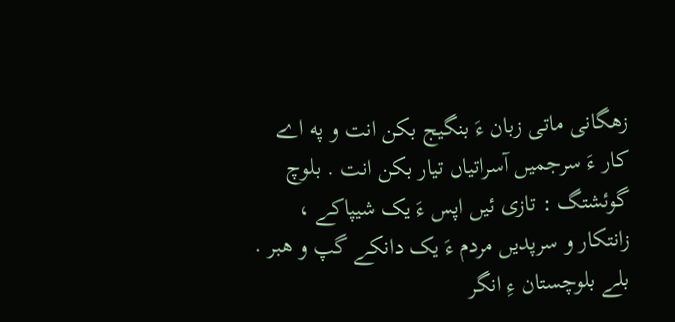زهگانی ماتی زبان ءَ بنگیج بکن انت و په اے کار ءَ سرجمیں آسراتیاں تیار بکن انت . بلوچ گوئشتگ : تازی ئیں اپس ءَ یک شیپاکے ، زانتکار و سرپدیں مردم ءَ یک دانکے گپ و هبر . بلے بلوچستان ءِ انگر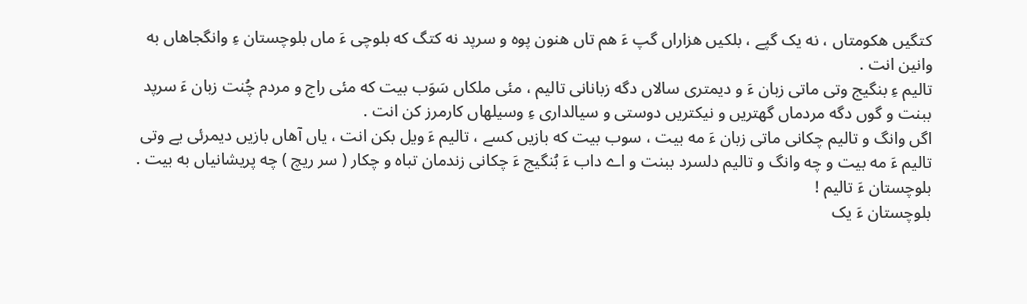کتگیں هکومتاں ، نه یک گپے ، بلکیں هزاراں گپ ءَ هم تاں هنون پوه و سرپد نه کتگ که بلوچی ءَ ماں بلوچستان ءِ وانگجاهاں به وانین انت .
تالیم ءِ بنگیج وتی ماتی زبان ءَ و دیمتری سالاں دگه زبانانی تالیم ، مئی ملکاں سَوَب بیت که مئی راج و مردم چُنت زبان ءَ سرپد ببنت و گوں دگه مردماں گهتریں و نیکتریں دوستی و سیالداری ءِ وسیلهاں کارمرز کن انت .
اگں وانگ و تالیم چکانی ماتی زبان ءَ مه بیت ، سوب بیت که بازیں کسے ، تالیم ءَ ویل بکن انت ، یاں آهاں بازیں دیمرئی یے وتی تالیم ءَ مه بیت و چه وانگ و تالیم دلسرد ببنت و اے داب ءَ بُنگیج ءَ چکانی زندمان تباه و چکار ( سر ریچ ) چه پریشانیاں به بیت .
بلوچستان ءَ تالیم !
بلوچستان ءَ یک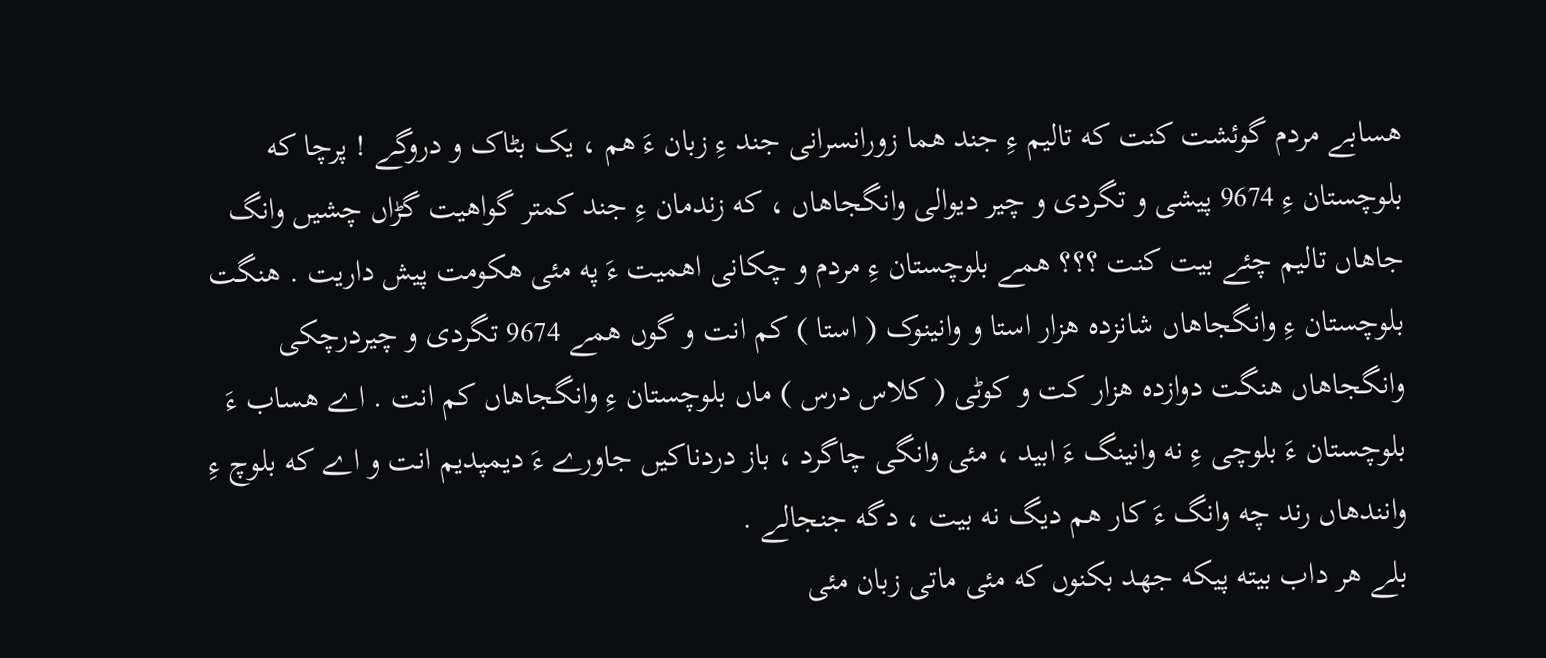هسابے مردم گوئشت کنت که تالیم ءِ جند هما زورانسرانی جند ءِ زبان ءَ هم ، یک بٹاک و دروگے ! پرچا که بلوچستان ءِ 9674 پیشی و تگردی و چیر دیوالی وانگجاهاں ، که زندمان ءِ جند کمتر گواهیت گڑاں چشیں وانگ جاهاں تالیم چئے بیت کنت ؟؟؟ همے بلوچستان ءِ مردم و چکانی اهمیت ءَ په مئی هکومت پیش داریت . هنگت بلوچستان ءِ وانگجاهاں شانزده هزار استا و وانینوک ( استا ) کم انت و گوں همے 9674 تگردی و چیردرچکی وانگجاهاں هنگت دوازده هزار کت و کوٹی ( کلاس درس ) ماں بلوچستان ءِ وانگجاهاں کم انت . اے هساب ءَ بلوچستان ءَ بلوچی ءِ نه وانینگ ءَ ابید ، مئی وانگی چاگرد ، باز دردناکیں جاورے ءَ دیمپدیم انت و اے که بلوچ ءِ وانندهاں رند چه وانگ ءَ کار هم دیگ نه بیت ، دگه جنجالے .
بلے هر داب بیته پیکه جهد بکنوں که مئی ماتی زبان مئی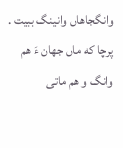وانگجاهاں وانینگ ببیت . پرچا که ماں جهان ءَ هم وانگ و هم ماتی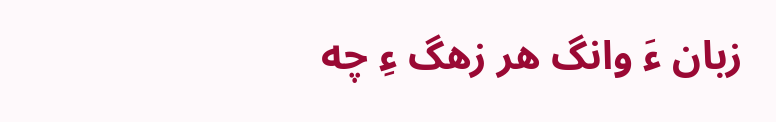زبان ءَ وانگ هر زهگ ءِ چه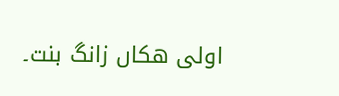اولی هکاں زانگ بنت۔